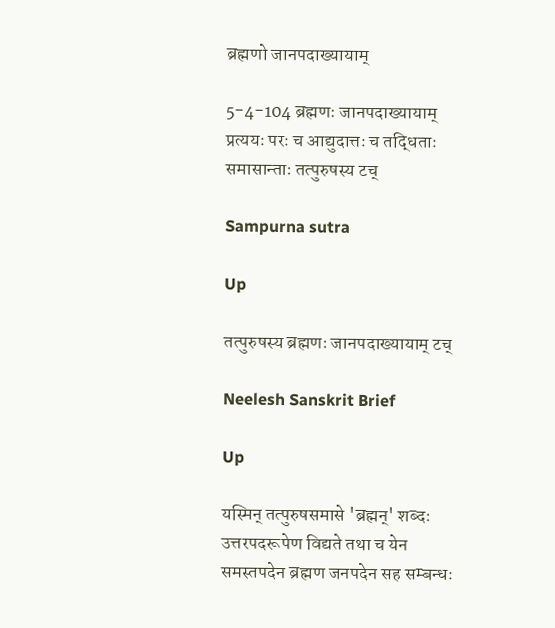ब्रह्मणो जानपदाख्यायाम्

5-4-104 ब्रह्मणः जानपदाख्यायाम् प्रत्ययः परः च आद्युदात्तः च तद्धिताः समासान्ताः तत्पुरुषस्य टच्

Sampurna sutra

Up

तत्पुरुषस्य ब्रह्मणः जानपदाख्यायाम् टच्

Neelesh Sanskrit Brief

Up

यस्मिन् तत्पुरुषसमासे 'ब्रह्मन्' शब्दः उत्तरपदरूपेण विद्यते तथा च येन समस्तपदेन ब्रह्मण जनपदेन सह सम्बन्धः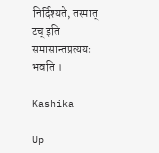निर्दिश्यते, तस्मात् टच् इति समासान्तप्रत्ययः भवति ।

Kashika

Up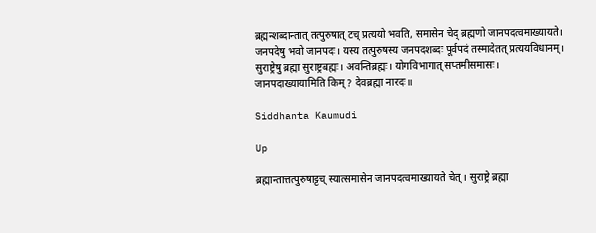ब्रह्मन्शब्दान्तात् तत्पुरुषात् टच् प्रत्ययो भवति, समासेन चेद् ब्रह्मणो जानपदत्वमाख्यायते। जनपदेषु भवो जानपदः। यस्य तत्पुरुषस्य जनपदशब्दः पूर्वपदं तस्मादेतत् प्रत्ययविधानम्। सुराष्ट्रेषु ब्रह्मा सुराष्ट्रबह्मः। अवन्तिब्रह्मः। योगविभागात् सप्तमीसमासः। जानपदाख्यायामिति किम् ? देवब्रह्मा नारदः॥

Siddhanta Kaumudi

Up

ब्रह्मान्तात्तत्पुरुषाट्टच् स्यात्समासेन जानपदत्वमाख्यायते चेत् । सुराष्ट्रे ब्रह्मा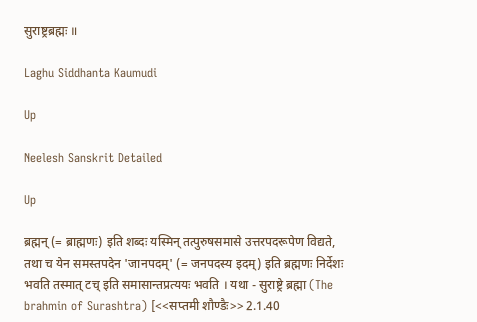सुराष्ट्रब्रह्मः ॥

Laghu Siddhanta Kaumudi

Up

Neelesh Sanskrit Detailed

Up

ब्रह्मन् (= ब्राह्मणः) इति शब्दः यस्मिन् तत्पुरुषसमासे उत्तरपदरूपेण विद्यते, तथा च येन समस्तपदेन 'जानपदम्' (= जनपदस्य इदम्) इति ब्रह्मणः निर्देशः भवति तस्मात् टच् इति समासान्तप्रत्ययः भवति । यथा - सुराष्ट्रे ब्रह्मा (The brahmin of Surashtra) [<<सप्तमी शौण्डैः>> 2.1.40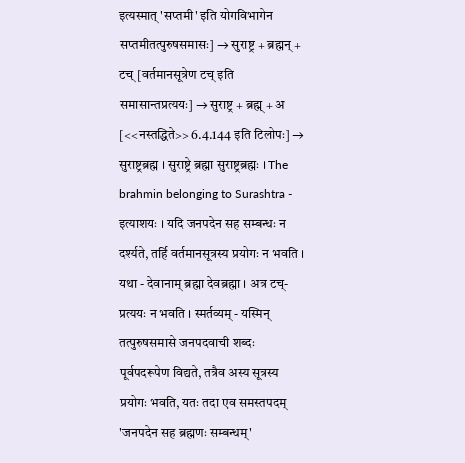इत्यस्मात् 'सप्तमी' इति योगविभागेन सप्तमीतत्पुरुषसमासः] → सुराष्ट्र + ब्रह्मन् + टच् [वर्तमानसूत्रेण टच् इति समासान्तप्रत्ययः] → सुराष्ट्र + ब्रह्म् + अ [<<नस्तद्धिते>> 6.4.144 इति टिलोपः] → सुराष्ट्रब्रह्म । सुराष्ट्रे ब्रह्मा सुराष्ट्रब्रह्मः । The brahmin belonging to Surashtra - इत्याशयः । यदि जनपदेन सह सम्बन्धः न दर्श्यते, तर्हि वर्तमानसूत्रस्य प्रयोगः न भवति । यथा - देवानाम् ब्रह्मा देवब्रह्मा । अत्र टच्-प्रत्ययः न भवति । स्मर्तव्यम् - यस्मिन् तत्पुरुषसमासे जनपदवाची शब्दः पूर्वपदरूपेण विद्यते, तत्रैव अस्य सूत्रस्य प्रयोगः भवति, यतः तदा एव समस्तपदम् 'जनपदेन सह ब्रह्मणः सम्बन्धम्'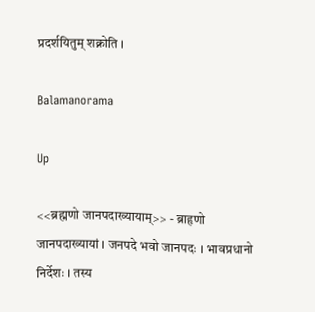प्रदर्शयितुम् शक्नोति ।

Balamanorama

Up

<<ब्रह्मणो जानपदाख्यायाम्>> - ब्राहृणो जानपदाख्यायां । जनपदे भवो जानपदः । भावप्रधानो निर्देशः । तस्य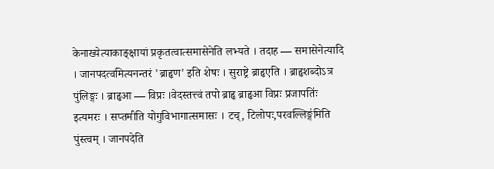केनाख्येत्याकाङ्क्षायां प्रकृतत्वात्समासेनेति लभ्यते । तदाह — समासेनेत्यादि । जानपदत्वमित्यनन्तरं 'ब्राहृण' इति शेषः । सुराष्ट्रे ब्राहृएति । ब्राहृशब्दोऽत्र पुंलिङ्गः । ब्राहृआ — विप्रः ।वेदस्तत्त्वं तपो ब्राहृ ब्राहृआ विप्रः प्रजापतिः॑ इत्यमरः । सप्तमीति योगुविभागात्समासः । टच्, टिलोपः,परवल्लिङ्ग॑मिति पुंस्त्वम् । जानपदेति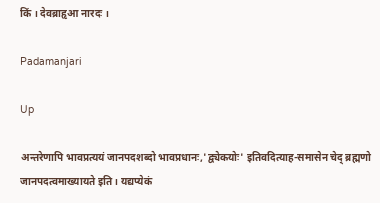किं । देवब्राहृआ नारदः ।

Padamanjari

Up

अन्तरेणापि भावप्रत्ययं जानपदशब्दो भावप्रधानः,'द्व्येकयोः' इतिवदित्याह-समासेन चेद् ब्रह्मणो जानपदत्वमाख्यायते इति। यद्यप्येकं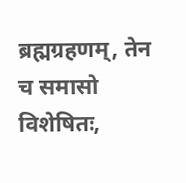ब्रह्मग्रहणम्, तेन च समासो विशेषितः,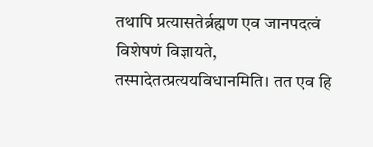तथापि प्रत्यासतेर्ब्रह्मण एव जानपदत्वं विशेषणं विज्ञायते, तस्मादेतत्प्रत्ययविधानमिति। तत एव हि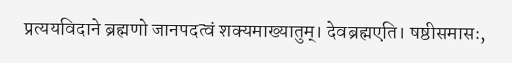प्रत्ययविदाने ब्रह्मणो जानपदत्वं शक्यमाख्यातुम्। देवब्रह्मएति। षष्ठीसमासः,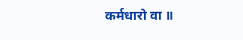कर्मधारो वा ॥